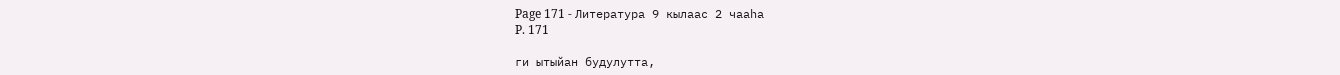Page 171 - Литература 9 кылаас 2 чааһа
P. 171

ги ытыйан будулутта,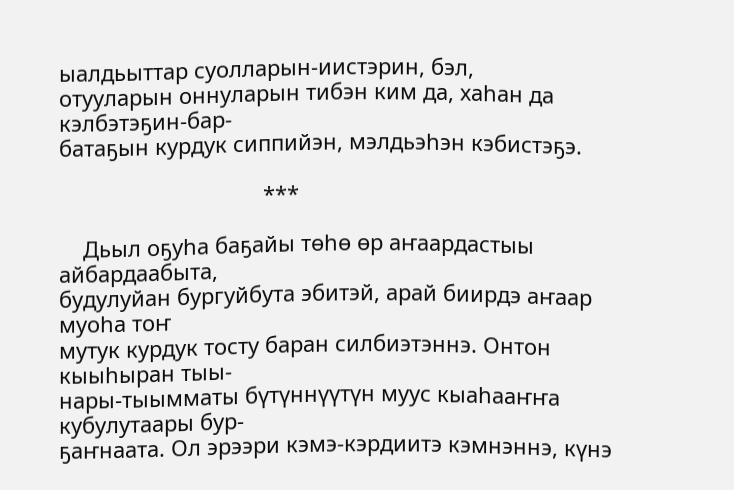ыалдьыттар суолларын-иистэрин, бэл,
отууларын оннуларын тибэн ким да, хаһан да кэлбэтэҕин-бар-
батаҕын курдук сиппийэн, мэлдьэһэн кэбистэҕэ.

                                  ***

    Дьыл оҕуһа баҕайы төһө өр аҥаардастыы айбардаабыта,
будулуйан бургуйбута эбитэй, арай биирдэ аҥаар муоһа тоҥ
мутук курдук тосту баран силбиэтэннэ. Онтон кыыһыран тыы-
нары-тыымматы бүтүннүүтүн муус кыаһааҥҥа кубулутаары бур-
ҕаҥнаата. Ол эрээри кэмэ-кэрдиитэ кэмнэннэ, күнэ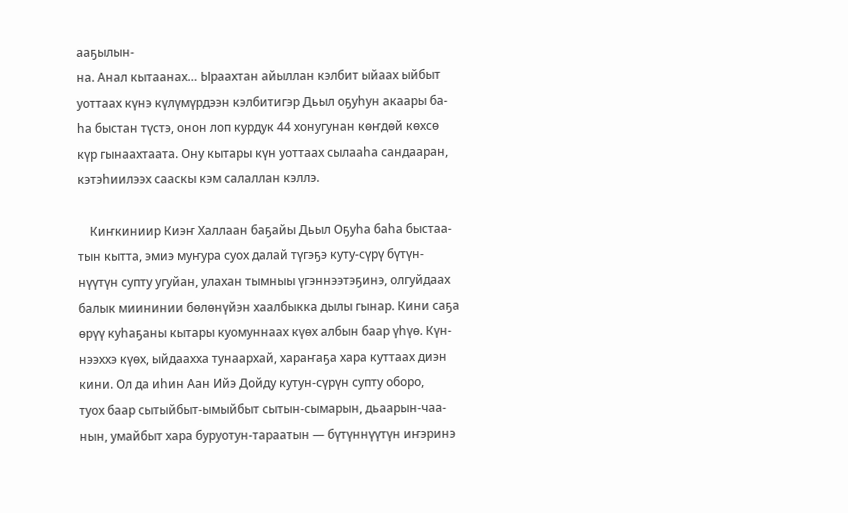ааҕылын-
на. Анал кытаанах… Ыраахтан айыллан кэлбит ыйаах ыйбыт
уоттаах күнэ күлүмүрдээн кэлбитигэр Дьыл оҕуһун акаары ба-
һа быстан түстэ, онон лоп курдук 44 хонугунан көҥдөй көхсө
күр гынаахтаата. Ону кытары күн уоттаах сылааһа сандааран,
кэтэһиилээх сааскы кэм салаллан кэллэ.

    Киҥкиниир Киэҥ Халлаан баҕайы Дьыл Оҕуһа баһа быстаа-
тын кытта, эмиэ муҥура суох далай түгэҕэ куту-сүрү бүтүн-
нүүтүн супту угуйан, улахан тымныы үгэннээтэҕинэ, олгуйдаах
балык миининии бөлөнүйэн хаалбыкка дылы гынар. Кини саҕа
өрүү куһаҕаны кытары куомуннаах күөх албын баар үһүө. Күн-
нээххэ күөх, ыйдаахха тунаархай, хараҥаҕа хара куттаах диэн
кини. Ол да иһин Аан Ийэ Дойду кутун-сүрүн супту оборо,
туох баар сытыйбыт-ымыйбыт сытын-сымарын, дьаарын-чаа-
нын, умайбыт хара буруотун-тараатын — бүтүннүүтүн иҥэринэ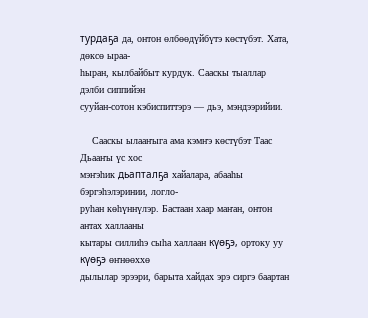турдаҕа да, онтон өлбөөдүйбүтэ көстүбэт. Хата, дөксө ыраа-
һыран, кылбайбыт курдук. Сааскы тыаллар дэлби сиппийэн
сууйан-сотон кэбиспиттэрэ — дьэ, мэндээрийии.

    Сааскы ылааҥыга ама кэмҥэ көстүбэт Таас Дьааҥы үс хос
мэҥэһик дьапталҕа хайалара, абааһы бэргэһэлэринии, логло-
руһан көһүннүлэр. Бастаан хаар маҥан, онтон антах халлааны
кытары силлиһэ сыһа халлаан күөҕэ, ортоку уу күөҕэ өҥнөөххө
дылылар эрээри, барыта хайдах эрэ сиргэ баартан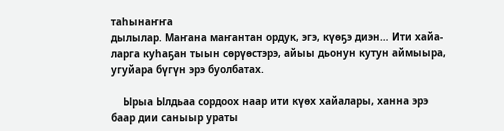таһынаҥҥа
дылылар. Маҥана маҥантан ордук, эгэ, күөҕэ диэн… Ити хайа-
ларга куһаҕан тыын сөрүөстэрэ, айыы дьонун кутун аймыыра,
угуйара бүгүн эрэ буолбатах.

    Ырыа Ылдьаа сордоох наар ити күөх хайалары, ханна эрэ
баар дии саныыр ураты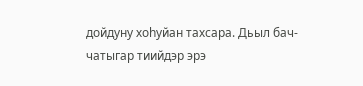дойдуну хоһуйан тахсара. Дьыл бач-
чатыгар тиийдэр эрэ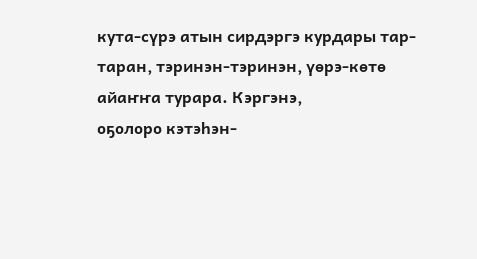кута-сүрэ атын сирдэргэ курдары тар-
таран, тэринэн-тэринэн, үөрэ-көтө айаҥҥа турара. Кэргэнэ,
оҕолоро кэтэһэн-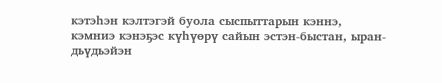кэтэһэн кэлтэгэй буола сыспыттарын кэннэ,
кэмниэ кэнэҕэс күһүөрү сайын эстэн-быстан, ыран-дьүдьэйэн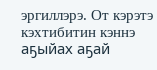эргиллэрэ. От кэрэтэ кэхтибитин кэннэ аҕыйах аҕай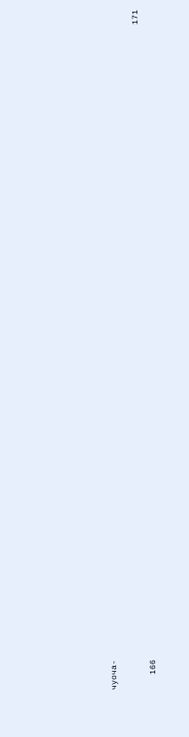чуоча-

                                                                                                                                     171
   166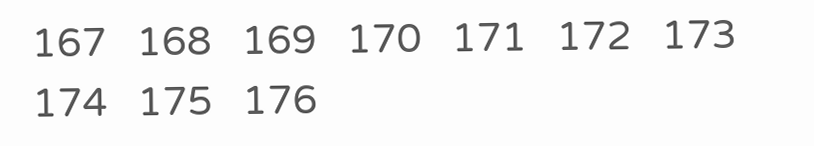167   168   169   170   171   172   173   174   175   176